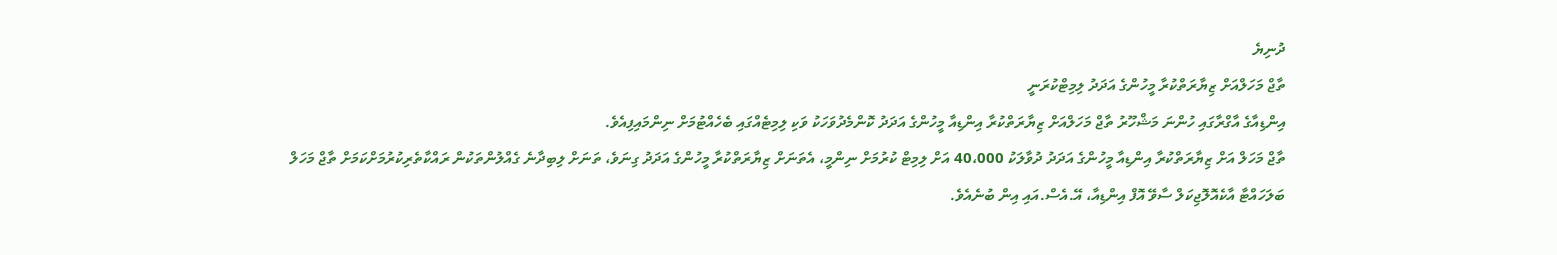ދުނިޔެ
ތާޖް މަހަލްއަށް ޒިޔާރަތްކުރާ މީހުންގެ އަދަދު ލިމިޓްކުރަނީ
އިންޑިއާގެ އާގްރާގައި ހުންނަ މަޝްހޫރު ތާޖް މަހަލްއަށް ޒިޔާރަތްކުރާ އިންޑިއާ މީހުންގެ އަދަދު ކޮންމެދުވަހަކު ވަކި ލިމިޓެއްގައި ބެހެއްޓުމަށް ނިންމައިފިއެވެ.
ތާޖް މަހަލް އަށް ޒިޔާރަތްކުރާ އިންޑިއާ މީހުންގެ އަދަދު ދުވާލަކު 40،000 އަށް ލިމިޓް ކުރުމަށް ނިންމީ، އެތަނަށް ޒިޔާރަތްކުރާ މީހުންގެ އަދަދު ގިނަވެ، ތަނަށް ލިބިދާނެ ގެއްލުންތަކުން ރައްކާތެރިކުރުމަށްކަމަށް ތާޖް މަހަލް ބަލަހައްޓާ އާކެއޮލޮޖިކަލް ސާވޭ އޮފް އިންޑިއާ، އޭ.އެސް.އައި އިން ބުނެއެވެ.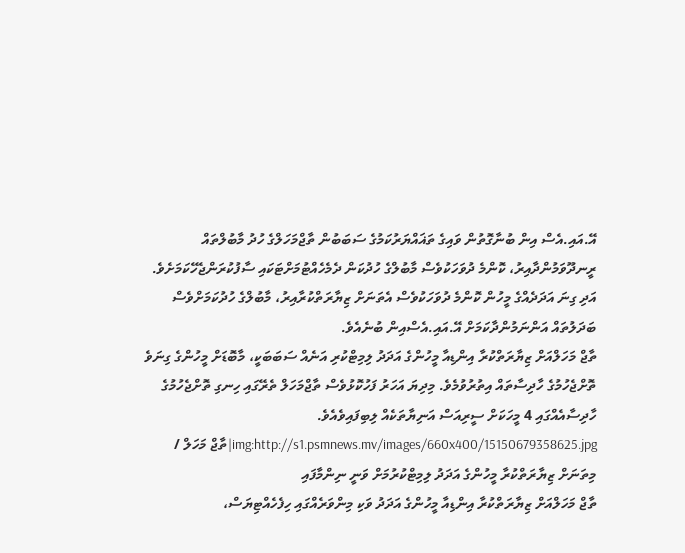އޭ.އައި.އެސް އިން ބުނާގޮތުން ވައިގެ ތަޣައްޔަރުކަމުގެ ސަބަބުން ތާޖްމަހަލްގެ ހުދު މާބުލްތައް ރީނދޫވަމުންދާއިރު، ކޮންމެ ދުވަހަކުވެސް މާބުލްގެ ހުދުކަން ދެމެހެއްޓުމަށްޓަކައި ސާފުކުރަންޖެހޭކަމަށެވެ. އަދި ގިނަ އަދަދެއްގެ މީހުން ކޮންމެ ދުވަހަކުވެސް އެތަނަށް ޒިޔާރަތްކުރާއިރު، މާބުލްގެ ހުދުކަމަށްވެސް ބަދަލުތައް އަންނަމުންދާކަމަށް އޭ.އައި.އެސްއިން ބުނެއެވެ.
ތާޖް މަހަލްއަށް ޒިޔާރަތްކުރާ އިންޑިއާ މީހުންގެ އަދަދު ލިމިޓްކުރި އަނެއް ސަބަބަކީ، މާބޮޑަށް މީހުންގެ ގިނަވެ ތޮށްޖެހުމުގެ ހާދިސާތައް އިތުރުވުމެވެ. މިދިޔަ އަހަރު ފަހުކޮޅުވެސް ތާޖްމަހަލް ތެރޭގައި ހިނގި ތޮށްޖެހުމުގެ ހާދިސާއެއްގައި 4 މީހަކަށް ސީރިއަސް އަނިޔާތަކެއް ލިބިފައިވެއެވެ.
img:http://s1.psmnews.mv/images/660x400/15150679358625.jpg|ތާޖް މަހަލް / މިތަނަށް ޒިޔާރަތްކުރާ މީހުންގެ އަދަދު ލިމިޓްކުރުމަށް ވަނީ ނިންމާފައި
ތާޖް މަހަލްއަށް ޒިޔާރަތްކުރާ އިންޑިއާ މީހުންގެ އަދަދު ވަކި މިންވަރެއްގައި ހިފެހެއްޓިޔަސް،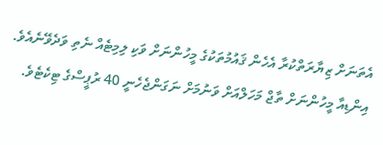އެތަނަށް ޒިޔާރަތްކުރާ އެހެން ޤައުމުތަކުގެ މީހުންނަށް ވަކި ލިމިޓެއް ނެތި ވަދެވޭނެއެވެ. އިންޑިއާ މީހުންނަށް ތާޖް މަހަލްއަށް ވަނުމަށް ނަގަންޖެހެނީ 40 ރުޕީސްގެ ޓިކެޓެވެ.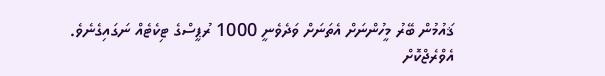ޤައުމުން ބޭރު މީހުންނަށް އެތަނަށް ވަދެވެނީ 1000 ރުޕީސްގެ ޓިކެޓެއް ނަގައިގެނެވެ.
އެވްރެޖްކޮށް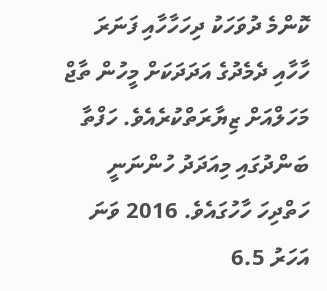ކޮންމެ ދުވަހަކު ދިހަހާހާއި ފަނަރަ ހާހާއި ދެމެދުގެ އަދަދަކަށް މީހުން ތާޖް މަހަލްއަށް ޒިޔާރަތްކުރެއެވެ. ހަފްތާ ބަންދުގައި މިއަދަދު ހުންނަނީ ހަތްދިހަ ހާހުގައެވެ. 2016 ވަނަ އަހަރު 6.5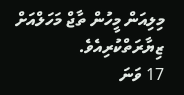މިލިއަން މީހުން ތާޖް މަހަލްއަށް ޒިޔާރަތްކުރިއެވެ.
17 ވަނަ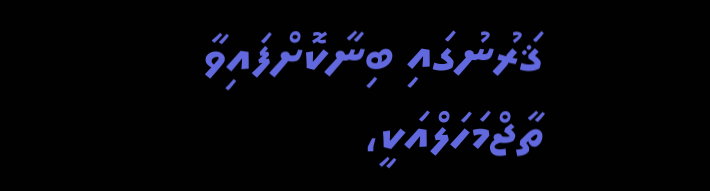ޤަރުނުގައި ބިނާކޮށްފައިވާ ތާޖްމަހަލްއަކީ،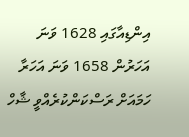އިންޑިއާގައި 1628 ވަނަ އަހަރުން 1658 ވަނަ އަހަރާ ހަމައަށް ރަސްކަންކުރެއްވީ ޝާހް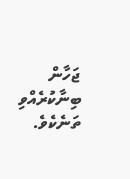ޖަހާން ބިނާކުރެއްވި ތަނެކެވެ.